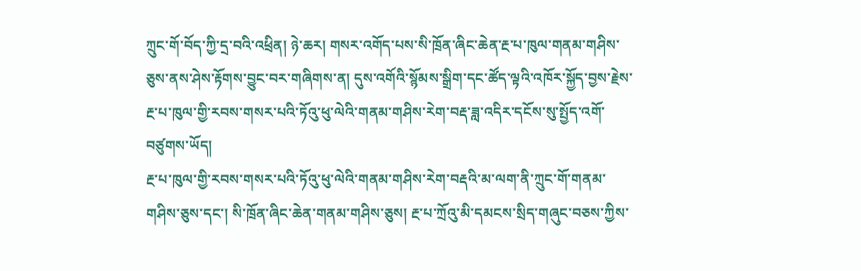ཀྲུང་གོ་བོད་ཀྱི་དྲ་བའི་འཕྲིན། ཉེ་ཆར། གསར་འགོད་པས་སི་ཁྲོན་ཞིང་ཆེན་རྔ་པ་ཁུལ་གནམ་གཤིས་ཅུས་ནས་ཤེས་རྟོགས་བྱུང་བར་གཞིགས་ན། དུས་འགོའི་སྙོམས་སྒྲིག་དང་ཚོད་ལྟའི་འཁོར་སྐྱོད་བྱས་རྗེས་རྔ་པ་ཁུལ་གྱི་རབས་གསར་པའི་ཏོའུ་ཕུ་ལེའི་གནམ་གཤིས་རེག་བརྡ་ཟླ་འདིར་དངོས་སུ་སྤྱོད་འགོ་བཙུགས་ཡོད།
རྔ་པ་ཁུལ་གྱི་རབས་གསར་པའི་ཏོའུ་ཕུ་ལེའི་གནམ་གཤིས་རེག་བརྡའི་མ་ལག་ནི་ཀྲུང་གོ་གནམ་གཤིས་ཅུས་དང་། སི་ཁྲོན་ཞིང་ཆེན་གནམ་གཤིས་ཅུས། རྔ་པ་ཀྲོའུ་མི་དམངས་སྲིད་གཞུང་བཅས་ཀྱིས་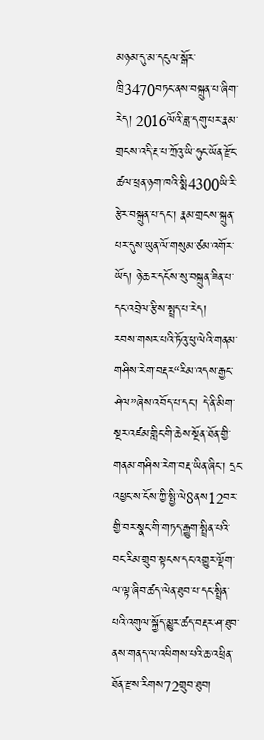མཉམ་དུ་མ་དངུལ་སྒོར་ཁྲི3470བཏང་ནས་བསྐྲུན་པ་ཞིག་རེད། 2016ལོའི་ཟླ་དགུ་པར་རྣམ་གྲངས་འདི་རྔ་པ་ཀྲོའུ་ཡི་ཧུང་ཡོན་རྫོང་ཚལ་ཕྲན་ཉག་ཁའི་སྨི4300ཡི་རི་རྩེར་བསྐྲུན་པ་དང་། རྣམ་གྲངས་སྐྲུན་པར་དུས་ཡུན་ལོ་གསུམ་ཙམ་འགོར་ཡོད། ཉེ་ཆར་དངོས་སུ་བསྐྲུན་ཟིན་པ་དང་འབྲེལ་རྩིས་སྤྲད་པ་རེད།
རབས་གསར་པའི་ཏོའུ་ཕུ་ལེའི་གནམ་གཤིས་རེག་བརྡར“རིམ་འདས་རྒྱང་ཤེལ”ཞེས་འབོད་པ་དང་། དེ་ནི་མིག་སྔར་འཛམ་གླིང་གི་ཆེས་སྔོན་ཐོན་གྱི་གནམ་གཤིས་རེག་བརྡ་ཡིན་ཞིང་། དྲང་འཕྱང་ས་ངོས་ཀྱི་སྤྱི་ལེ8ནས12བར་གྱི་བར་སྣང་གི་གཏད་རྒྱུག་སྤྲིན་པའི་བང་རིམ་གྲུབ་སྟངས་དང་འགྱུར་ལྡོག་ལ་ལྟ་ཞིབ་ཚད་ལེན་ཐུབ་པ་དང་སྤྲིན་པའི་འགུལ་སྐྱོད་མྱུར་ཚད་བརྡར་ཤ་ཐུབ་ནས་གནད་ལ་འཕིགས་པའི་ཆ་འཕྲིན་ཐོན་རྫས་རིགས72གྲུབ་ཐུབ།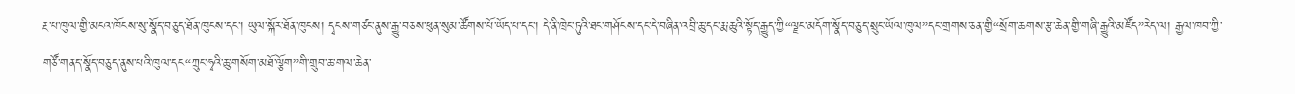རྔ་པ་ཁུལ་གྱི་མངའ་ཁོངས་སུ་སྣོད་བཅུད་ཐོན་ཁུངས་དང་། ཡུལ་སྐོར་ཐོན་ཁུངས། དྭངས་གཙང་ནུས་རྒྱུ་བཅས་ཕུན་སུམ་ཚོགས་པོ་ཡོད་པ་དང་། དེ་ནི་ཁྲེང་ཏུའི་ཐང་གཤོངས་དང་དེ་བཞིན་འབྲི་ཆུ་དང་རྨ་ཆུའི་སྟོད་རྒྱུད་ཀྱི“ལྗང་མདོག་སྣོད་བཅུད་སྲུང་ཡོལ་ཁུལ”དང་གྲགས་ཅན་གྱི“སྲོག་ཆགས་རྩ་ཆེན་གྱི་གཞི་རྒྱུའི་མཛོད”རེད་ལ། རྒྱལ་ཁབ་ཀྱི་གཙོ་གནད་སྣོད་བཅུད་ནུས་པའི་ཁུལ་དང“ཀྲུང་ཧྭའི་ཆུ་གསོག་མཐོ་ལྕོག”གི་གྲུབ་ཆ་གལ་ཆེན་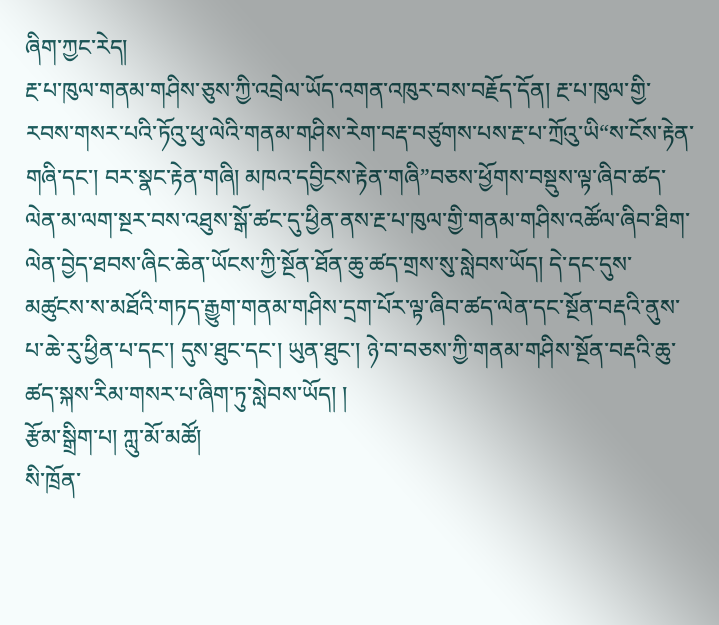ཞིག་ཀྱང་རེད།
རྔ་པ་ཁུལ་གནམ་གཤིས་ཅུས་ཀྱི་འབྲེལ་ཡོད་འགན་འཁུར་བས་བརྗོད་དོན། རྔ་པ་ཁུལ་གྱི་རབས་གསར་པའི་ཏོའུ་ཕུ་ལེའི་གནམ་གཤིས་རེག་བརྡ་བཙུགས་པས་རྔ་པ་ཀྲོའུ་ཡི“ས་ངོས་རྟེན་གཞི་དང་། བར་སྣང་རྟེན་གཞི། མཁའ་དབྱིངས་རྟེན་གཞི”བཅས་ཕྱོགས་བསྡུས་ལྟ་ཞིབ་ཚད་ལེན་མ་ལག་སྔར་བས་འཐུས་སྒོ་ཚང་དུ་ཕྱིན་ནས་རྔ་པ་ཁུལ་གྱི་གནམ་གཤིས་འཚོལ་ཞིབ་ཐིག་ལེན་བྱེད་ཐབས་ཞིང་ཆེན་ཡོངས་ཀྱི་སྔོན་ཐོན་ཆུ་ཚད་གྲས་སུ་སླེབས་ཡོད། དེ་དང་དུས་མཚུངས་ས་མཐོའི་གཏད་རྒྱུག་གནམ་གཤིས་དྲག་པོར་ལྟ་ཞིབ་ཚད་ལེན་དང་སྔོན་བརྡའི་ནུས་པ་ཆེ་རུ་ཕྱིན་པ་དང་། དུས་ཐུང་དང་། ཡུན་ཐུང་། ཉེ་བ་བཅས་ཀྱི་གནམ་གཤིས་སྔོན་བརྡའི་ཆུ་ཚད་སྐས་རིམ་གསར་པ་ཞིག་ཏུ་སླེབས་ཡོད། །
རྩོམ་སྒྲིག་པ། ཀླུ་མོ་མཚོ།
སི་ཁྲོན་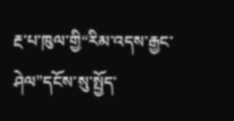རྔ་པ་ཁུལ་གྱི“རིམ་འདས་རྒྱང་ཤེལ”དངོས་སུ་སྤྱོད་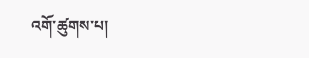འགོ་ཚུགས་པ།